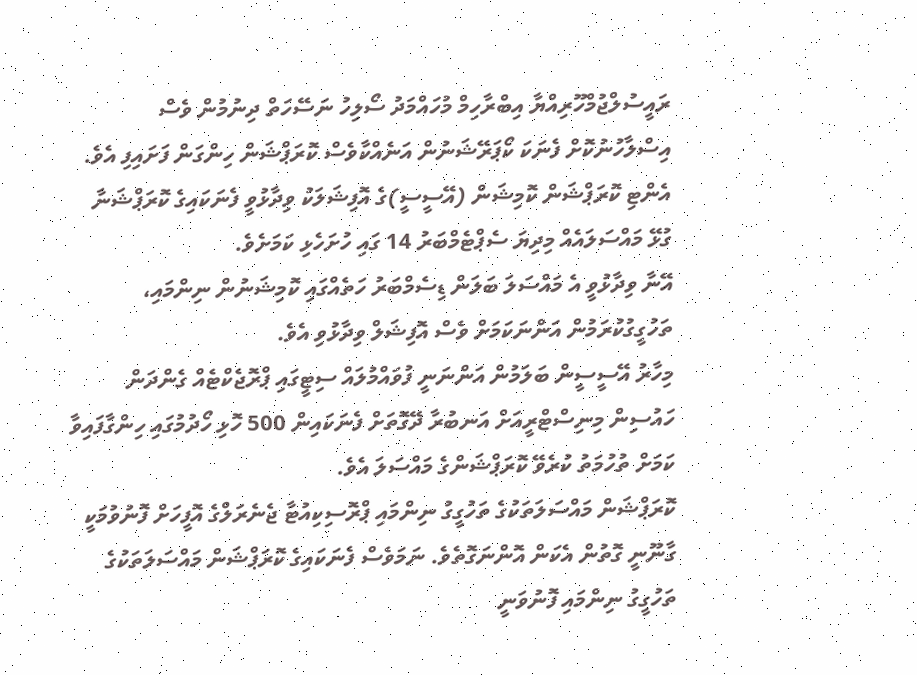ރައީސުލްޖުމްހޫރިއްޔާ އިބްރާހިމް މުހައްމަދު ސޯލިހު ނަސޭހަތް ދިނުމުން ވެސް އިސްލާހުނުކޮށް ފެނަކަ ކޯޕަރޭޝަނުން އަނެއްކާވެސް ކޮރަޕްޝަން ހިންގަން ފަށައިފި އެވެ.
އެންޓި ކޮރަޕްޝަން ކޮމިޝަން (އޭސީސީ)ގެ އޮފިޝަލަކު ވިދާޅުވީ ފެނަކައިގެ ކޮރަޕްޝަނާ ގުޅޭ މައްސަލައެއް މިދިޔަ ސެޕްޓެމްބަރު 14 ގައި ހުށަހެޅި ކަމަށެވެ.
އޭނާ ވިދާޅުވީ އެ މައްސަލަ ބަލަން ޑިސެމްބަރު ހަތެއްގައި ކޮމިޝަނުން ނިންމައި، ތަހުގީގުކުރަމުން އަންނަކަމަށް ވެސް އޮފިޝަލް ވިދާޅުވި އެވެ.
މިހާރު އޭސީސީން ބަލަމުން އަންނަނީ ފުވައްމުލައް ސިޓީގައި ޕްރޮޖެކްޓެއް ގެންދަން ހައުސިން މިނިސްޓްރީއަށް އަނބުރާ ދޭގޮތަށް ފެނަކައިން 500 ހޮޅި ހޯދުމުގައި ހިންގާފައިވާ ކަމަށް ތުހުމަތު ކުރެވޭ ކޮރަޕްޝަންގެ މައްސަލަ އެވެ.
ކޮރަޕްޝަން މައްސަލަތަކުގެ ތަހުގީގު ނިންމައި ޕްރޮސިކިއުޓާ ޖެނެރަލްގެ އޮފީހަށް ފޮނުވުމަކީ ގާނޫނީ ގޮތުން އެކަން އޮންނަގޮތެވެ. ނަމަވެސް ފެނަކައިގެ ކޮރަޕްޝަން މައްސަލަތަކުގެ ތަހުގީގު ނިންމައި ފޮނުވަނީ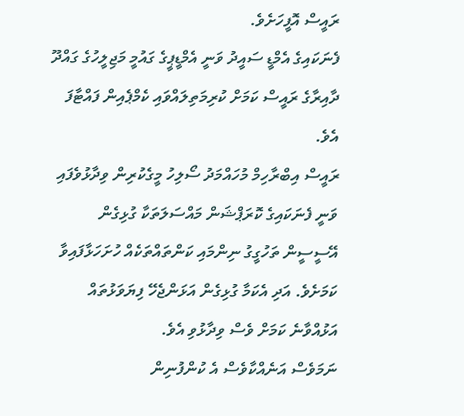ރައީސް އޮފީހަށެވެ.
ފެނަކައިގެ އެމްޑީ ސައީދު ވަނީ އެމްޑީޕީގެ ގައުމީ މަޖިލީހުގެ ގައްދޫ ދާއިރާގެ ރައީސް ކަމަށް ކުރިމަތިލައްވައި ކެމްޕެއިން ފައްޓާފަ އެވެ.
ރައީސް އިބްރާހިމް މުހައްމަދު ސޯލިހު މީގެކުރިން ވިދާޅުވެފައި ވަނީ ފެނަކައިގެ ކޮރަޕްޝަން މައްސަލަތަކާ ގުޅިގެން އޭސީސީން ތަހުގީގު ނިންމައި ކަންތައްތަކެއް ހުށަހަޅާފައިވާ ކަމަށެވެ. އަދި އެކަމާ ގުޅިގެން އަޅަންޖެހޭ ފިޔަވަޅުތައް އަޅުއްވާނެ ކަމަށް ވެސް ވިދާޅުވި އެވެ.
ނަމަވެސް އަނެއްކާވެސް އެ ކުންފުނިން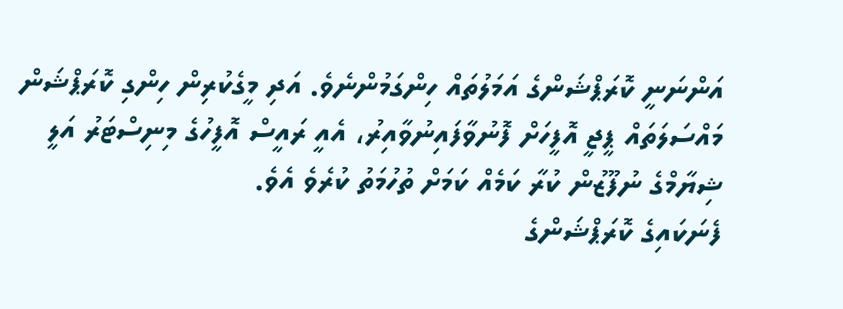އަންނަނީ ކޮރަޕްޝަންގެ އަމަލުތައް ހިންގަމުންނެވެ. އަދި މީގެކުރިން ހިންގި ކޮރަޕްޝަން މައްސަލަތައް ޕީޖީ އޮފީހަށް ފޮނުވާފައިނުވާއިރު، އެއީ ރައީސް އޮފީހުގެ މިނިސްޓަރު އަލީ ޝިޔާމްގެ ނުފޫޒުން ކުރާ ކަމެއް ކަމަށް ތުހުމަތު ކުރެވެ އެވެ.
ފެނަކައިގެ ކޮރަޕްޝަންގެ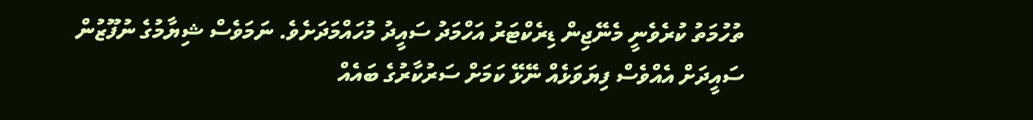ތުހުމަތު ކުރެވެނީ މެނޭޖިން ޑިރެކްޓަރު އަހްމަދު ސައީދު މުހައްމަދަށެވެ. ނަމަވެސް ޝިޔާމުގެ ނުފޫޒުން ސައީދަށް އެއްވެސް ފިޔަވަޅެއް ނޭޅޭ ކަމަށް ސަރުކާރުގެ ބައެއް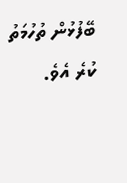ބޭފުޅުން ތުހުމަތު ކުރެ އެވެ.